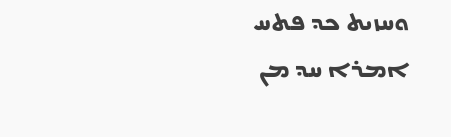ܘܚܙܝܬ ܟܕ ܦܬܚ ܐܡܪܐ ܚܕ ܡܢ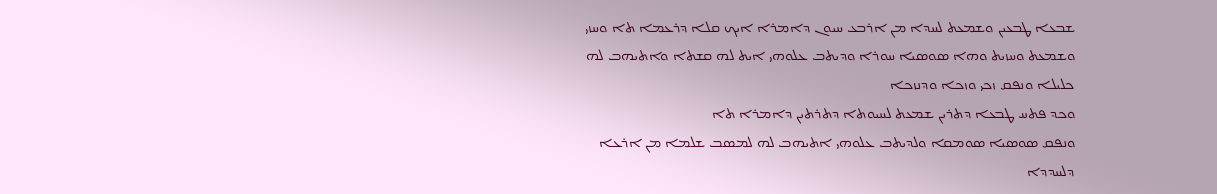ܫܒܥܐ ܛܒܥܝܢ ܘܫܡܥܬ ܠܚܕܐ ܡܢ ܐܪܒܥ ܚܝܘܢ ܕܐܡܪܐ ܐܝܟ ܩܠܐ ܕܪܥܡܐ ܬܐ ܘܚܙܝ
ܘܫܡܥܬ ܘܚܙܝܬ ܘܗܐ ܤܘܤܝܐ ܚܘܪܐ ܘܕܝܬܒ ܥܠܘܗܝ ܐܝܬ ܠܗ ܩܫܬܐ ܘܐܬܝܗܒ ܠܗ ܟܠܝܠܐ ܘܢܦܩ ܙܟܝ ܘܙܟܐ ܘܕܢܙܟܐ
ܘܟܕ ܦܬܚ ܛܒܥܐ ܕܬܪܝܢ ܫܡܥܬ ܠܚܝܘܬܐ ܕܬܪܬܝܢ ܕܐܡܪܐ ܬܐ
ܘܢܦܩ ܤܘܤܝܐ ܤܘܡܩܐ ܘܠܕܝܬܒ ܥܠܘܗܝ ܐܬܝܗܒ ܠܗ ܠܡܤܒ ܫܠܡܐ ܡܢ ܐܪܥܐ ܕܠܚܕܕܐ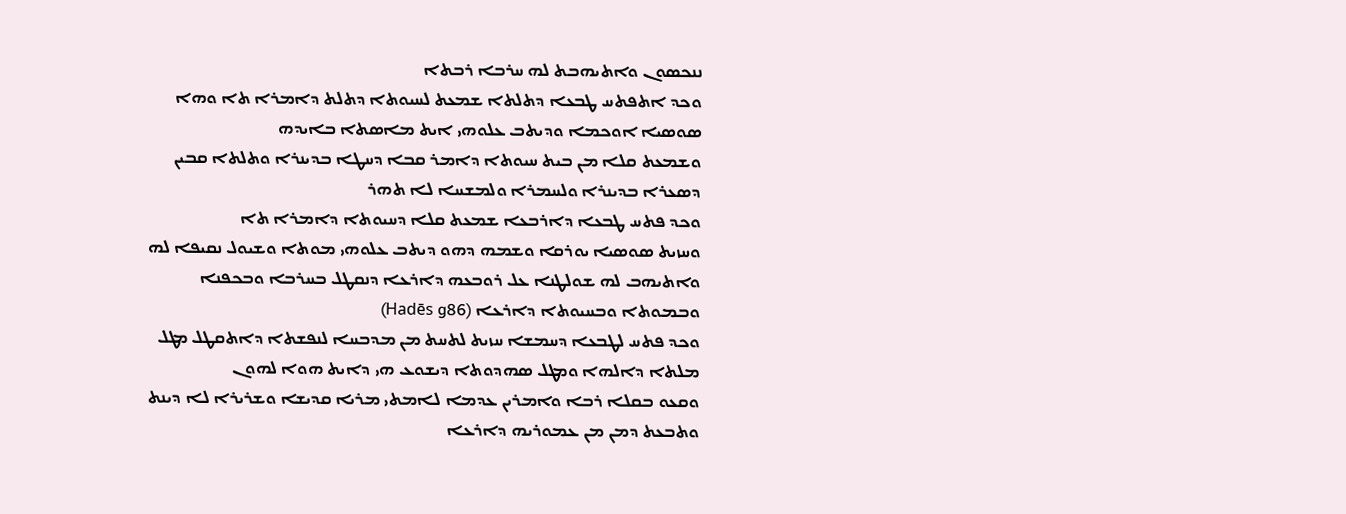ܢܢܟܤܘܢ ܘܐܬܝܗܒܬ ܠܗ ܚܪܒܐ ܪܒܬܐ
ܘܟܕ ܐܬܦܬܚ ܛܒܥܐ ܕܬܠܬܐ ܫܡܥܬ ܠܚܝܘܬܐ ܕܬܠܬ ܕܐܡܪܐ ܬܐ ܘܗܐ ܤܘܤܝܐ ܐܘܟܡܐ ܘܕܝܬܒ ܥܠܘܗܝ ܐܝܬ ܡܐܤܬܐ ܒܐܝܕܗ
ܘܫܡܥܬ ܩܠܐ ܡܢ ܒܝܬ ܚܝܘܬܐ ܕܐܡܪ ܩܒܐ ܕܚܛܐ ܒܕܝܢܪܐ ܘܬܠܬܐ ܩܒܝܢ ܕܤܥܪܐ ܒܕܝܢܪܐ ܘܠܚܡܪܐ ܘܠܡܫܚܐ ܠܐ ܬܗܪ
ܘܟܕ ܦܬܚ ܛܒܥܐ ܕܐܪܒܥܐ ܫܡܥܬ ܩܠܐ ܕܚܝܘܬܐ ܕܐܡܪܐ ܬܐ
ܘܚܙܝܬ ܤܘܤܝܐ ܝܘܪܩܐ ܘܫܡܗ ܕܗܘ ܕܝܬܒ ܥܠܘܗܝ ܡܘܬܐ ܘܫܝܘܠ ܢܩܝܦܐ ܠܗ ܘܐܬܝܗܒ ܠܗ ܫܘܠܛܢܐ ܥܠ ܪܘܒܥܗ ܕܐܪܥܐ ܕܢܩܛܠ ܒܚܪܒܐ ܘܒܟܦܢܐ ܘܒܡܘܬܐ ܘܒܚܝܘܬܐ ܕܐܪܥܐ (Hadēs g86)
ܘܟܕ ܦܬܚ ܠܛܒܥܐ ܕܚܡܫܐ ܚܙܝܬ ܠܬܚܬ ܡܢ ܡܕܒܚܐ ܠܢܦܫܬܐ ܕܐܬܩܛܠ ܡܛܠ ܡܠܬܐ ܕܐܠܗܐ ܘܡܛܠ ܤܗܕܘܬܐ ܕܝܫܘܥ ܗܝ ܕܐܝܬ ܗܘܐ ܠܗܘܢ
ܘܩܥܘ ܒܩܠܐ ܪܒܐ ܘܐܡܪܝܢ ܥܕܡܐ ܠܐܡܬܝ ܡܪܝܐ ܩܕܝܫܐ ܘܫܪܝܪܐ ܠܐ ܕܝܢܬ ܘܬܒܥܬ ܕܡܢ ܡܢ ܥܡܘܪܝܗ ܕܐܪܥܐ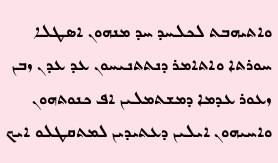ܘܐܬܝܗܒܬ ܠܟܠܚܕ ܚܕ ܡܢܗܘܢ ܐܤܛܠܐ ܚܘܪܬܐ ܘܐܬܐܡܪ ܕܢܬܬܢܝܚܘܢ ܥܕ ܥܕܢ ܙܒܢ ܙܥܘܪ ܥܕܡܐ ܕܡܫܬܡܠܝܢ ܐܦ ܟܢܘܬܗܘܢ ܘܐܚܝܗܘܢ ܐܝܠܝܢ ܕܥܬܝܕܝܢ ܠܡܬܩܛܠܘ ܐܝܟ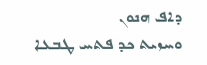ܕܐܦ ܗܢܘܢ
ܘܚܙܝܬ ܟܕ ܦܬܚ ܛܒܥܐ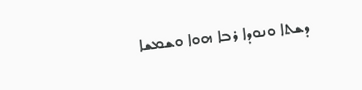ܕܫܬܐ ܘܢܘܕܐ ܪܒܐ ܗܘܐ ܘܫܡܫܐ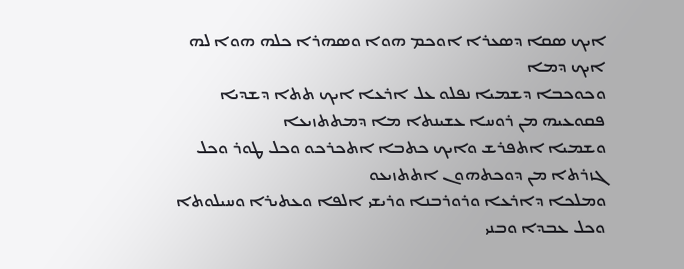ܐܝܟ ܤܩܐ ܕܤܥܪܐ ܐܘܟܡ ܗܘܐ ܘܤܗܪܐ ܟܠܗ ܗܘܐ ܠܗ ܐܝܟ ܕܡܐ
ܘܟܘܟܒܐ ܕܫܡܝܐ ܢܦܠܘ ܥܠ ܐܪܥܐ ܐܝܟ ܬܬܐ ܕܫܕܝܐ ܦܩܘܥܝܗ ܡܢ ܪܘܚܐ ܥܫܝܢܬܐ ܡܐ ܕܡܬܬܙܝܥܐ
ܘܫܡܝܐ ܐܬܦܪܫ ܘܐܝܟ ܟܬܒܐ ܐܬܟܪܟܘ ܘܟܠ ܛܘܪ ܘܟܠ ܓܙܪܬܐ ܡܢ ܕܘܟܬܗܘܢ ܐܬܬܙܝܥܘ
ܘܡܠܟܐ ܕܐܪܥܐ ܘܪܘܪܒܢܐ ܘܪܝܫܝ ܐܠܦܐ ܘܥܬܝܪܐ ܘܚܝܠܘܬܐ ܘܟܠ ܥܒܕܐ ܘܒܢܝ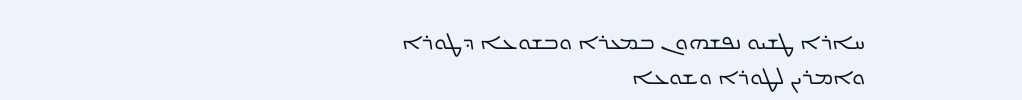ܚܐܪܐ ܛܫܝܘ ܢܦܫܗܘܢ ܒܡܥܪܐ ܘܒܫܘܥܐ ܕܛܘܪܐ
ܘܐܡܪܝܢ ܠܛܘܪܐ ܘܫܘܥܐ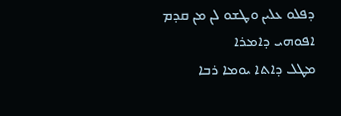ܕܦܠܘ ܥܠܝܢ ܘܛܫܘ ܠܢ ܡܢ ܩܕܡ ܐܦܘܗܝ ܕܐܡܪܐ
ܡܛܠ ܕܐܬܐ ܝܘܡܐ ܪܒܐ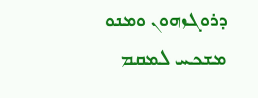ܕܪܘܓܙܗܘܢ ܘܡܢܘ ܡܫܟܚ ܠܡܩܡ